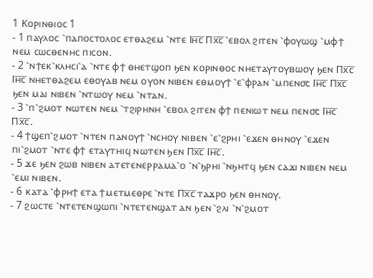1 Ⲕⲟⲣⲓⲛⲑⲓⲟⲥ 1
- 1 ⲡⲁⲩⲗⲟⲥ ⳿ⲡⲁⲡⲟⲥⲧⲟⲗⲟⲥ ⲉⲧⲑⲁϩⲉⲙ ⳿ⲛⲧⲉ Ⲓⲏ̅ⲥ̅ Ⲡⲭ̅ⲥ̅ ⳿ⲉⲃⲟⲗ ϩⲓⲧⲉⲛ ⳿ⲫⲟⲩⲱϣ ⳿ⲙⲫϯ ⲛⲉⲙ ⲥⲱⲥⲑⲉⲛⲏⲥ ⲡⲓⲥⲟⲛ.
- 2 ⳿ⲛϯⲉⲕ⳿ⲕⲗⲏⲥⲓ⳿ⲁ ⳿ⲛⲧⲉ ⲫϯ ⲑⲏⲉⲧϣⲟⲡ ϧⲉⲛ ⲕⲟⲣⲓⲛⲑⲟⲥ ⲛⲏⲉⲧⲁⲩⲧⲟⲩⲃⲱⲟⲩ ϧⲉⲛ Ⲡⲭ̅ⲥ̅ Ⲓⲏ̅ⲥ̅ ⲛⲏⲉⲧⲑⲁϩⲉⲙ ⲉⲑⲟⲩⲁⲃ ⲛⲉⲙ ⲟⲩⲟⲛ ⲛⲓⲃⲉⲛ ⲉⲑⲙⲟⲩϯ ⳿ⲉ⳿ⲫⲣⲁⲛ ⳿ⲙⲡⲉⲛ⳪ Ⲓⲏ̅ⲥ̅ Ⲡⲭ̅ⲥ̅ ϧⲉⲛ ⲙⲁⲓ ⲛⲓⲃⲉⲛ ⳿ⲛⲧⲱⲟⲩ ⲛⲉⲙ ⳿ⲛⲧⲁⲛ.
- 3 ⳿ⲡ⳿ϩⲙⲟⲧ ⲛⲱⲧⲉⲛ ⲛⲉⲙ ⳿ⲧϩⲓⲣⲏⲛⲏ ⳿ⲉⲃⲟⲗ ϩⲓⲧⲉⲛ ⲫϯ ⲡⲉⲛⲓⲱⲧ ⲛⲉⲙ ⲡⲉⲛ⳪ Ⲓⲏ̅ⲥ̅ Ⲡⲭ̅ⲥ̅.
- 4 ϯϣⲉⲡ⳿ϩⲙⲟⲧ ⳿ⲛⲧⲉⲛ ⲡⲁⲛⲟⲩϯ ⳿ⲛⲥⲏⲟⲩ ⲛⲓⲃⲉⲛ ⳿ⲉ⳿ϩⲣⲏⲓ ⳿ⲉϫⲉⲛ ⲑⲏⲛⲟⲩ ⳿ⲉϫⲉⲛ ⲡⲓ⳿ϩⲙⲟⲧ ⳿ⲛⲧⲉ ⲫϯ ⲉⲧⲁⲩⲧⲏⲓϥ ⲛⲱⲧⲉⲛ ϧⲉⲛ Ⲡⲭ̅ⲥ̅ Ⲓⲏ̅ⲥ̅.
- 5 ϫⲉ ϧⲉⲛ ϩⲱⲃ ⲛⲓⲃⲉⲛ ⲁⲧⲉⲧⲉⲛⲉⲣⲣⲁⲙⲁ⳿ⲟ ⳿ⲛ⳿ϧⲣⲏⲓ ⳿ⲛϧⲏⲧϥ ϧⲉⲛ ⲥⲁϫⲓ ⲛⲓⲃⲉⲛ ⲛⲉⲙ ⳿ⲉⲙⲓ ⲛⲓⲃⲉⲛ.
- 6 ⲕⲁⲧⲁ ⳿ⲫⲣⲏϯ ⲉⲧⲁ ϯⲙⲉⲧⲙⲉⲑⲣⲉ ⳿ⲛⲧⲉ Ⲡⲭ̅ⲥ̅ ⲧⲁϫⲣⲟ ϧⲉⲛ ⲑⲏⲛⲟⲩ.
- 7 ϩⲱⲥⲧⲉ ⳿ⲛⲧⲉⲧⲉⲛϣⲱⲡⲓ ⳿ⲛⲧⲉⲧⲉⲛϣⲁⲧ ⲁⲛ ϧⲉⲛ ⳿ϩⲗⲓ ⳿ⲛ⳿ϩⲙⲟⲧ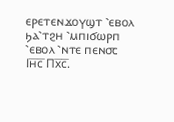ⲉⲣⲉⲧⲉⲛϫⲟⲩϣⲧ ⳿ⲉⲃⲟⲗ ϧⲁ⳿ⲧϩⲏ ⳿ⲙⲡⲓϭⲱⲣⲡ ⳿ⲉⲃⲟⲗ ⳿ⲛⲧⲉ ⲡⲉⲛ⳪ Ⲓⲏ̅ⲥ̅ Ⲡⲭ̅ⲥ̅.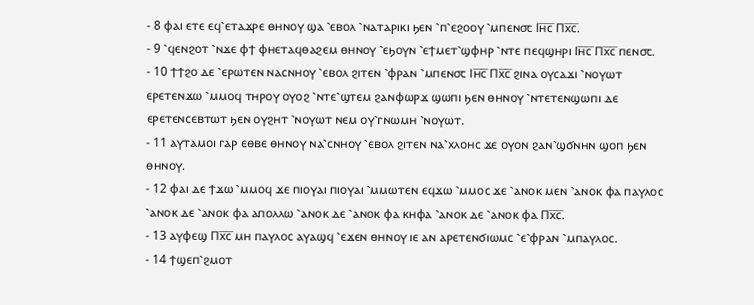- 8 ⲫⲁⲓ ⲉⲧⲉ ⲉϥ⳿ⲉⲧⲁϫⲣⲉ ⲑⲏⲛⲟⲩ ϣⲁ ⳿ⲉⲃⲟⲗ ⳿ⲛⲁⲧⲁⲣⲓⲕⲓ ϧⲉⲛ ⳿ⲡ⳿ⲉϩⲟⲟⲩ ⳿ⲙⲡⲉⲛ⳪ Ⲓⲏ̅ⲥ̅ Ⲡⲭ̅ⲥ̅.
- 9 ⳿ϥⲉⲛϩⲟⲧ ⳿ⲛϫⲉ ⲫϯ ⲫⲏⲉⲧⲁϥⲑⲁϩⲉⲙ ⲑⲏⲛⲟⲩ ⳿ⲉϧⲟⲩⲛ ⳿ⲉϯⲙⲉⲧ⳿ϣⲫⲏⲣ ⳿ⲛⲧⲉ ⲡⲉϥϣⲏⲣⲓ Ⲓⲏ̅ⲥ̅ Ⲡⲭ̅ⲥ̅ ⲡⲉⲛ⳪.
- 10 ϯϯϩⲟ ⲇⲉ ⳿ⲉⲣⲱⲧⲉⲛ ⲛⲁⲥⲛⲏⲟⲩ ⳿ⲉⲃⲟⲗ ϩⲓⲧⲉⲛ ⳿ⲫⲣⲁⲛ ⳿ⲙⲡⲉⲛ⳪ Ⲓⲏ̅ⲥ̅ Ⲡⲭ̅ⲥ̅ ϩⲓⲛⲁ ⲟⲩⲥⲁϫⲓ ⳿ⲛⲟⲩⲱⲧ ⲉⲣⲉⲧⲉⲛϫⲱ ⳿ⲙⲙⲟϥ ⲧⲏⲣⲟⲩ ⲟⲩⲟϩ ⳿ⲛⲧⲉ⳿ϣⲧⲉⲙ ϩⲁⲛⲫⲱⲣϫ ϣⲱⲡⲓ ϧⲉⲛ ⲑⲏⲛⲟⲩ ⳿ⲛⲧⲉⲧⲉⲛϣⲱⲡⲓ ⲇⲉ ⲉⲣⲉⲧⲉⲛⲥⲉⲃⲧⲱⲧ ϧⲉⲛ ⲟⲩϩⲏⲧ ⳿ⲛⲟⲩⲱⲧ ⲛⲉⲙ ⲟⲩ⳿ⲅⲛⲱⲙⲏ ⳿ⲛⲟⲩⲱⲧ.
- 11 ⲁⲩⲧⲁⲙⲟⲓ ⲅⲁⲣ ⲉⲑⲃⲉ ⲑⲏⲛⲟⲩ ⲛⲁ⳿ⲥⲛⲏⲟⲩ ⳿ⲉⲃⲟⲗ ϩⲓⲧⲉⲛ ⲛⲁ⳿ⲭⲗⲟⲏⲥ ϫⲉ ⲟⲩⲟⲛ ϩⲁⲛ⳿ϣϭⲛⲏⲛ ϣⲟⲡ ϧⲉⲛ ⲑⲏⲛⲟⲩ.
- 12 ⲫⲁⲓ ⲇⲉ ϯϫⲱ ⳿ⲙⲙⲟϥ ϫⲉ ⲡⲓⲟⲩⲁⲓ ⲡⲓⲟⲩⲁⲓ ⳿ⲙⲙⲱⲧⲉⲛ ⲉϥϫⲱ ⳿ⲙⲙⲟⲥ ϫⲉ ⳿ⲁⲛⲟⲕ ⲙⲉⲛ ⳿ⲁⲛⲟⲕ ⲫⲁ ⲡⲁⲩⲗⲟⲥ ⳿ⲁⲛⲟⲕ ⲇⲉ ⳿ⲁⲛⲟⲕ ⲫⲁ ⲁⲡⲟⲗⲗⲱ ⳿ⲁⲛⲟⲕ ⲇⲉ ⳿ⲁⲛⲟⲕ ⲫⲁ ⲕⲏⲫⲁ ⳿ⲁⲛⲟⲕ ⲇⲉ ⳿ⲁⲛⲟⲕ ⲫⲁ Ⲡⲭ̅ⲥ̅.
- 13 ⲁⲩⲫⲉϣ Ⲡⲭ̅ⲥ̅ ⲙⲏ ⲡⲁⲩⲗⲟⲥ ⲁⲩⲁϣϥ ⳿ⲉϫⲉⲛ ⲑⲏⲛⲟⲩ ⲓⲉ ⲁⲛ ⲁⲣⲉⲧⲉⲛϭⲓⲱⲙⲥ ⳿ⲉ⳿ⲫⲣⲁⲛ ⳿ⲙⲡⲁⲩⲗⲟⲥ.
- 14 ϯϣⲉⲡ⳿ϩⲙⲟⲧ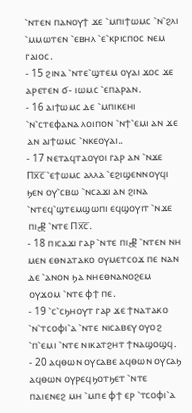⳿ⲛⲧⲉⲛ ⲡⲁⲛⲟⲩϯ ϫⲉ ⳿ⲙⲡⲓϯⲱⲙⲥ ⳿ⲛ⳿ϩⲗⲓ ⳿ⲙⲙⲱⲧⲉⲛ ⳿ⲉⲃⲏⲗ ⳿ⲉ⳿ⲕⲣⲓⲥⲡⲟⲥ ⲛⲉⲙ ⲅⲁⲓⲟⲥ.
- 15 ϩⲓⲛⲁ ⳿ⲛⲧⲉ⳿ϣⲧⲉⲙ ⲟⲩⲁⲓ ϫⲟⲥ ϫⲉ ⲁⲣⲉⲧⲉⲛ ϭ- ⲓⲱⲙⲥ ⳿ⲉⲡⲁⲣⲁⲛ.
- 16 ⲁⲓϯⲱⲙⲥ ⲇⲉ ⳿ⲙⲡⲓⲕⲉⲏⲓ ⳿ⲛ⳿ⲥⲧⲉⲫⲁⲛⲁ ⲗⲟⲓⲡⲟⲛ ⳿ⲛϯ⳿ⲉⲙⲓ ⲁⲛ ϫⲉ ⲁⲛ ⲁⲓϯⲱⲙⲥ ⳿ⲛⲕⲉⲟⲩⲁⲓ..
- 17 ⲛⲉⲧⲁϥⲧⲁⲟⲩⲟⲓ ⲅⲁⲣ ⲁⲛ ⳿ⲛϫⲉ Ⲡⲭ̅ⲥ̅ ⳿ⲉϯⲱⲙⲥ ⲁⲗⲗⲁ ⳿ⲉϩⲓϣⲉⲛⲛⲟⲩϥⲓ ϧⲉⲛ ⲟⲩ⳿ⲥⲃⲱ ⳿ⲛⲥⲁϫⲓ ⲁⲛ ϩⲓⲛⲁ ⳿ⲛⲧⲉϥ⳿ϣⲧⲉⲙϣⲱⲡⲓ ⲉϥϣⲟⲩⲓⲧ ⳿ⲛϫⲉ ⲡⲓ⳧ ⳿ⲛⲧⲉ Ⲡⲭ̅ⲥ̅.
- 18 ⲡⲓⲥⲁϫⲓ ⲅⲁⲣ ⳿ⲛⲧⲉ ⲡⲓ⳧ ⳿ⲛⲧⲉⲛ ⲛⲏ ⲙⲉⲛ ⲉⲑⲛⲁⲧⲁⲕⲟ ⲟⲩⲙⲉⲧⲥⲟϫ ⲡⲉ ⲛⲁⲛ ⲇⲉ ⳿ⲁⲛⲟⲛ ϧⲁ ⲛⲏⲉⲑⲛⲁⲛⲟϩⲉⲙ ⲟⲩϫⲟⲙ ⳿ⲛⲧⲉ ⲫϯ ⲡⲉ.
- 19 ⳿ⲥ⳿ⲥϧⲏⲟⲩⲧ ⲅⲁⲣ ϫⲉ ϯⲛⲁⲧⲁⲕⲟ ⳿ⲛ⳿ⲧⲥⲟⲫⲓ⳿ⲁ ⳿ⲛⲧⲉ ⲛⲓⲥⲁⲃⲉⲩ ⲟⲩⲟϩ ⳿ⲡ⳿ⲉⲙⲓ ⳿ⲛⲧⲉ ⲛⲓⲕⲁⲧϩⲏⲧ ϯⲛⲁϣⲟϣϥ.
- 20 ⲁϥⲑⲱⲛ ⲟⲩⲥⲁⲃⲉ ⲁϥⲑⲱⲛ ⲟⲩⲥⲁϧ ⲁϥⲑⲱⲛ ⲟⲩⲣⲉϥϧⲟⲧϧⲉⲧ ⳿ⲛⲧⲉ ⲡⲁⲓⲉⲛⲉϩ ⲙⲏ ⳿ⲙⲡⲉ ⲫϯ ⲉⲣ ⳿ⲧⲥⲟⲫⲓ⳿ⲁ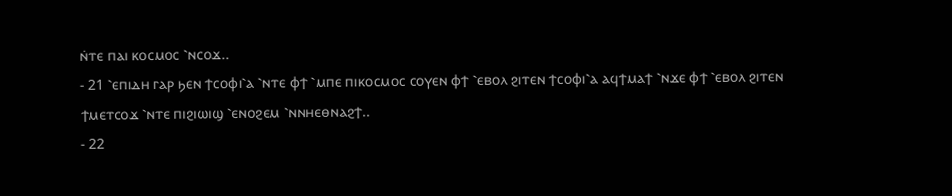ⲛ̇ⲧⲉ ⲡⲁⲓ ⲕⲟⲥⲙⲟⲥ ⳿ⲛⲥⲟϫ..
- 21 ⳿ⲉⲡⲓⲇⲏ ⲅⲁⲣ ϧⲉⲛ ϯⲥⲟⲫⲓ⳿ⲁ ⳿ⲛⲧⲉ ⲫϯ ⳿ⲙⲡⲉ ⲡⲓⲕⲟⲥⲙⲟⲥ ⲥⲟⲩⲉⲛ ⲫϯ ⳿ⲉⲃⲟⲗ ϩⲓⲧⲉⲛ ϯⲥⲟⲫⲓ⳿ⲁ ⲁϥϯⲙⲁϯ ⳿ⲛϫⲉ ⲫϯ ⳿ⲉⲃⲟⲗ ϩⲓⲧⲉⲛ ϯⲙⲉⲧⲥⲟϫ ⳿ⲛⲧⲉ ⲡⲓϩⲓⲱⲓϣ ⳿ⲉⲛⲟϩⲉⲙ ⳿ⲛⲛⲏⲉⲑⲛⲁϩϯ..
- 22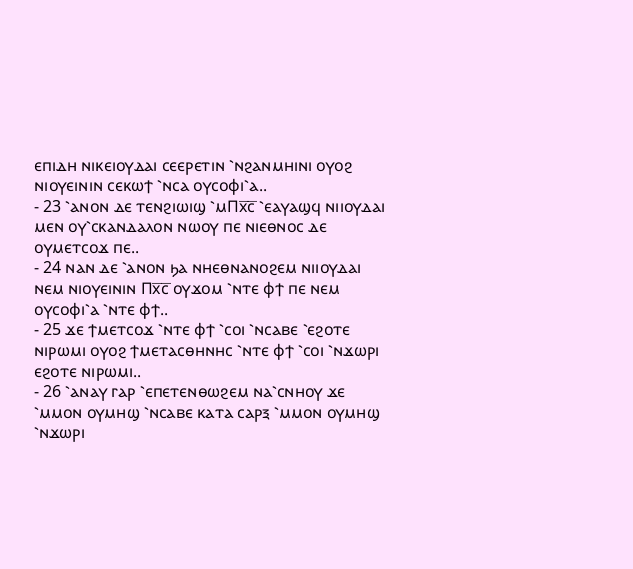ⲉⲡⲓⲇⲏ ⲛⲓⲕⲉⲓⲟⲩⲇⲁⲓ ⲥⲉⲉⲣⲉⲧⲓⲛ ⳿ⲛϩⲁⲛⲙⲏⲓⲛⲓ ⲟⲩⲟϩ ⲛⲓⲟⲩⲉⲓⲛⲓⲛ ⲥⲉⲕⲱϯ ⳿ⲛⲥⲁ ⲟⲩⲥⲟⲫⲓ⳿ⲁ..
- 23 ⳿ⲁⲛⲟⲛ ⲇⲉ ⲧⲉⲛϩⲓⲱⲓϣ ⳿ⲙⲠⲭ̅ⲥ̅ ⳿ⲉⲁⲩⲁϣϥ ⲛⲓⲓⲟⲩⲇⲁⲓ ⲙⲉⲛ ⲟⲩ⳿ⲥⲕⲁⲛⲇⲁⲗⲟⲛ ⲛⲱⲟⲩ ⲡⲉ ⲛⲓⲉⲑⲛⲟⲥ ⲇⲉ ⲟⲩⲙⲉⲧⲥⲟϫ ⲡⲉ..
- 24 ⲛⲁⲛ ⲇⲉ ⳿ⲁⲛⲟⲛ ϧⲁ ⲛⲏⲉⲑⲛⲁⲛⲟϩⲉⲙ ⲛⲓⲓⲟⲩⲇⲁⲓ ⲛⲉⲙ ⲛⲓⲟⲩⲉⲓⲛⲓⲛ Ⲡⲭ̅ⲥ̅ ⲟⲩϫⲟⲙ ⳿ⲛⲧⲉ ⲫϯ ⲡⲉ ⲛⲉⲙ ⲟⲩⲥⲟⲫⲓ⳿ⲁ ⳿ⲛⲧⲉ ⲫϯ..
- 25 ϫⲉ ϯⲙⲉⲧⲥⲟϫ ⳿ⲛⲧⲉ ⲫϯ ⳿ⲥⲟⲓ ⳿ⲛⲥⲁⲃⲉ ⳿ⲉϩⲟⲧⲉ ⲛⲓⲣⲱⲙⲓ ⲟⲩⲟϩ ϯⲙⲉⲧⲁⲥⲑⲏⲛⲏⲥ ⳿ⲛⲧⲉ ⲫϯ ⳿ⲥⲟⲓ ⳿ⲛϫⲱⲣⲓ ⲉϩⲟⲧⲉ ⲛⲓⲣⲱⲙⲓ..
- 26 ⳿ⲁⲛⲁⲩ ⲅⲁⲣ ⳿ⲉⲡⲉⲧⲉⲛⲑⲱϩⲉⲙ ⲛⲁ⳿ⲥⲛⲏⲟⲩ ϫⲉ ⳿ⲙⲙⲟⲛ ⲟⲩⲙⲏϣ ⳿ⲛⲥⲁⲃⲉ ⲕⲁⲧⲁ ⲥⲁⲣⲝ ⳿ⲙⲙⲟⲛ ⲟⲩⲙⲏϣ ⳿ⲛϫⲱⲣⲓ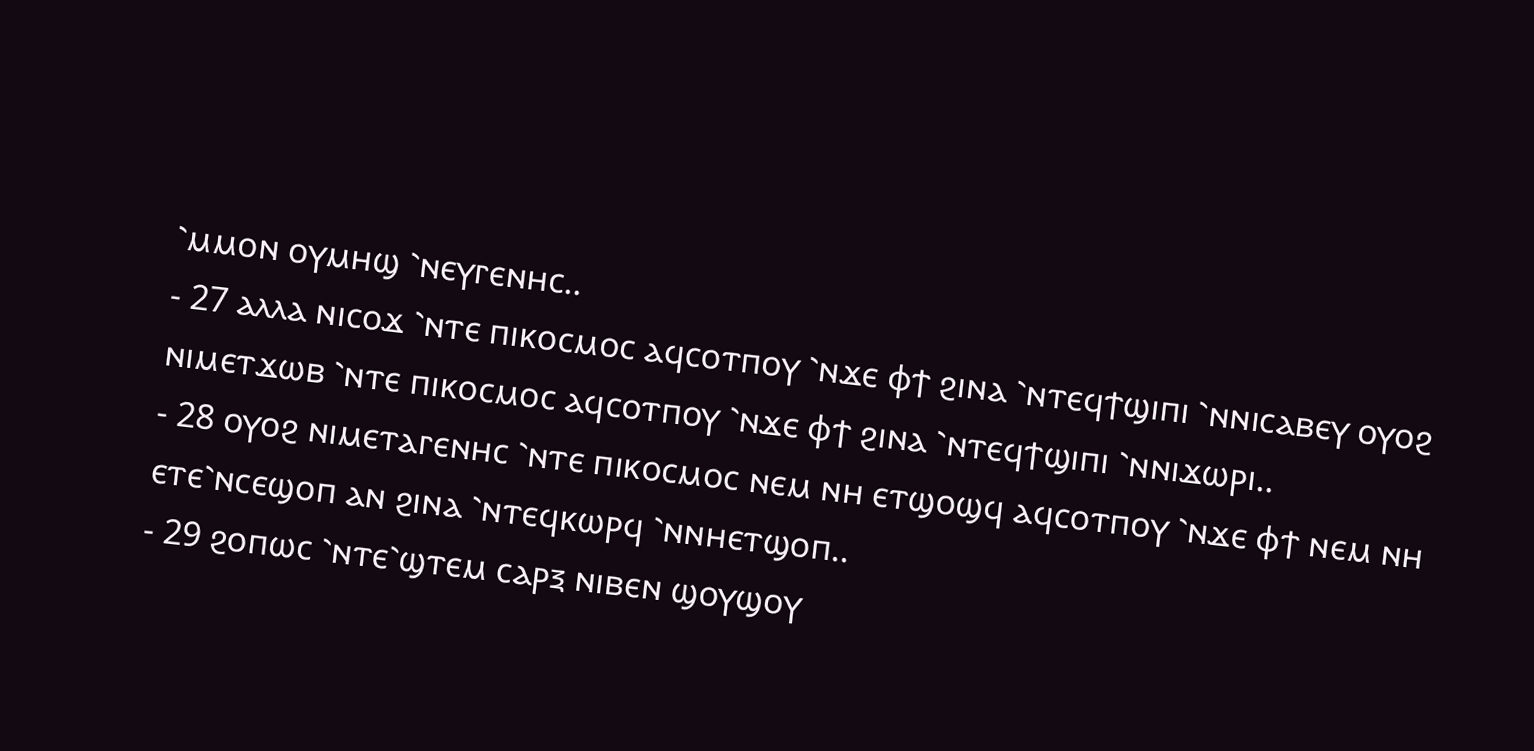⳿ⲙⲙⲟⲛ ⲟⲩⲙⲏϣ ⳿ⲛⲉⲩⲅⲉⲛⲏⲥ..
- 27 ⲁⲗⲗⲁ ⲛⲓⲥⲟϫ ⳿ⲛⲧⲉ ⲡⲓⲕⲟⲥⲙⲟⲥ ⲁϥⲥⲟⲧⲡⲟⲩ ⳿ⲛϫⲉ ⲫϯ ϩⲓⲛⲁ ⳿ⲛⲧⲉϥϯϣⲓⲡⲓ ⳿ⲛⲛⲓⲥⲁⲃⲉⲩ ⲟⲩⲟϩ ⲛⲓⲙⲉⲧϫⲱⲃ ⳿ⲛⲧⲉ ⲡⲓⲕⲟⲥⲙⲟⲥ ⲁϥⲥⲟⲧⲡⲟⲩ ⳿ⲛϫⲉ ⲫϯ ϩⲓⲛⲁ ⳿ⲛⲧⲉϥϯϣⲓⲡⲓ ⳿ⲛⲛⲓϫⲱⲣⲓ..
- 28 ⲟⲩⲟϩ ⲛⲓⲙⲉⲧⲁⲅⲉⲛⲏⲥ ⳿ⲛⲧⲉ ⲡⲓⲕⲟⲥⲙⲟⲥ ⲛⲉⲙ ⲛⲏ ⲉⲧϣⲟϣϥ ⲁϥⲥⲟⲧⲡⲟⲩ ⳿ⲛϫⲉ ⲫϯ ⲛⲉⲙ ⲛⲏ ⲉⲧⲉ⳿ⲛⲥⲉϣⲟⲡ ⲁⲛ ϩⲓⲛⲁ ⳿ⲛⲧⲉϥⲕⲱⲣϥ ⳿ⲛⲛⲏⲉⲧϣⲟⲡ..
- 29 ϩⲟⲡⲱⲥ ⳿ⲛⲧⲉ⳿ϣⲧⲉⲙ ⲥⲁⲣⲝ ⲛⲓⲃⲉⲛ ϣⲟⲩϣⲟⲩ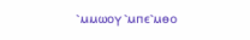⳿ⲙⲙⲱⲟⲩ ⳿ⲙⲡⲉ⳿ⲙⲑⲟ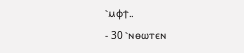⳿ⲙⲫϯ..
- 30 ⳿ⲛⲑⲱⲧⲉⲛ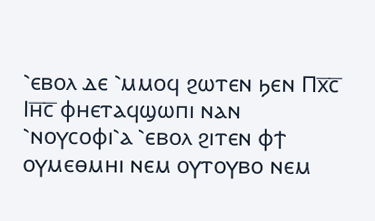⳿ⲉⲃⲟⲗ ⲇⲉ ⳿ⲙⲙⲟϥ ϩⲱⲧⲉⲛ ϧⲉⲛ Ⲡⲭ̅ⲥ̅ Ⲓⲏ̅ⲥ̅ ⲫⲏⲉⲧⲁϥϣⲱⲡⲓ ⲛⲁⲛ ⳿ⲛⲟⲩⲥⲟⲫⲓ⳿ⲁ ⳿ⲉⲃⲟⲗ ϩⲓⲧⲉⲛ ⲫϯ ⲟⲩⲙⲉⲑⲙⲏⲓ ⲛⲉⲙ ⲟⲩⲧⲟⲩⲃⲟ ⲛⲉⲙ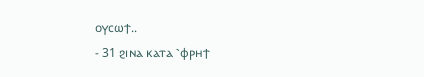ⲟⲩⲥⲱϯ..
- 31 ϩⲓⲛⲁ ⲕⲁⲧⲁ ⳿ⲫⲣⲏϯ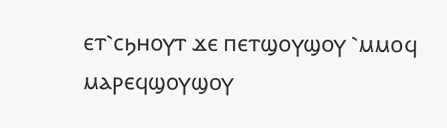ⲉⲧ⳿ⲥϧⲏⲟⲩⲧ ϫⲉ ⲡⲉⲧϣⲟⲩϣⲟⲩ ⳿ⲙⲙⲟϥ ⲙⲁⲣⲉϥϣⲟⲩϣⲟⲩ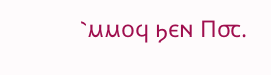⳿ⲙⲙⲟϥ ϧⲉⲛ Ⲡ⳪.